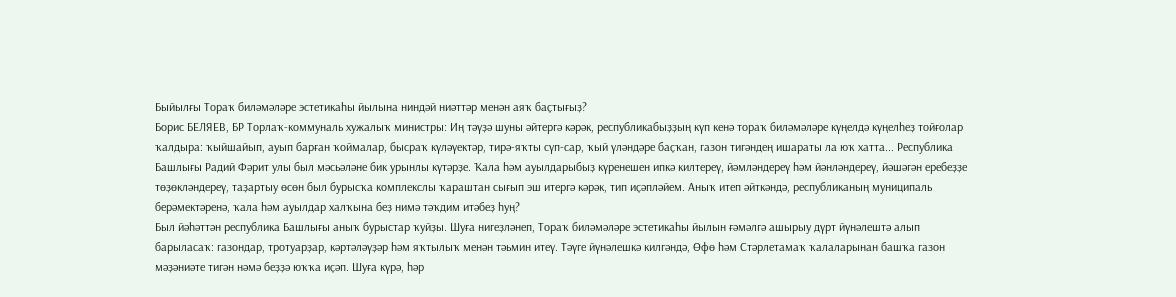Быйылғы Тораҡ биләмәләре эстетикаһы йылына ниндәй ниәттәр менән аяҡ баҫтығыҙ?
Борис БЕЛЯЕВ, БР Торлаҡ-коммуналь хужалыҡ министры: Иң тәүҙә шуны әйтергә кәрәк, республикабыҙҙың күп кенә тораҡ биләмәләре күңелдә күңелһеҙ тойғолар ҡалдыра: ҡыйшайып, ауып барған ҡоймалар, бысраҡ күләүектәр, тирә-яҡты сүп-сар, ҡый үләндәре баҫҡан, газон тигәндең ишараты ла юҡ хатта... Республика Башлығы Радий Фәрит улы был мәсьәләне бик урынлы күтәрҙе. Ҡала һәм ауылдарыбыҙ күренешен ипкә килтереү, йәмләндереү һәм йәнләндереү, йәшәгән еребеҙҙе төҙөкләндереү, таҙартыу өсөн был бурысҡа комплекслы ҡараштан сығып эш итергә кәрәк, тип иҫәпләйем. Аныҡ итеп әйткәндә, республиканың муниципаль берәмектәренә, ҡала һәм ауылдар халҡына беҙ нимә тәҡдим итәбеҙ һуң?
Был йәһәттән республика Башлығы аныҡ бурыстар ҡуйҙы. Шуға нигеҙләнеп, Тораҡ биләмәләре эстетикаһы йылын ғәмәлгә ашырыу дүрт йүнәлештә алып барыласаҡ: газондар, тротуарҙар, кәртәләүҙәр һәм яҡтылыҡ менән тәьмин итеү. Тәүге йүнәлешкә килгәндә, Өфө һәм Стәрлетамаҡ ҡалаларынан башҡа газон мәҙәниәте тигән нәмә беҙҙә юҡҡа иҫәп. Шуға күрә, һәр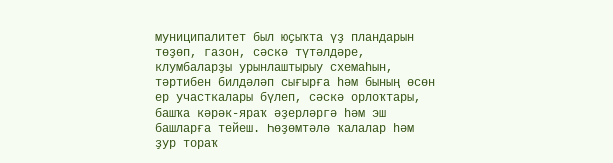муниципалитет был юҫыҡта үҙ пландарын төҙөп, газон, сәскә түтәлдәре, клумбаларҙы урынлаштырыу схемаһын, тәртибен билдәләп сығырға һәм бының өсөн ер участкалары бүлеп, сәскә орлоҡтары, башҡа кәрәк-яраҡ әҙерләргә һәм эш башларға тейеш. Һөҙөмтәлә ҡалалар һәм ҙур тораҡ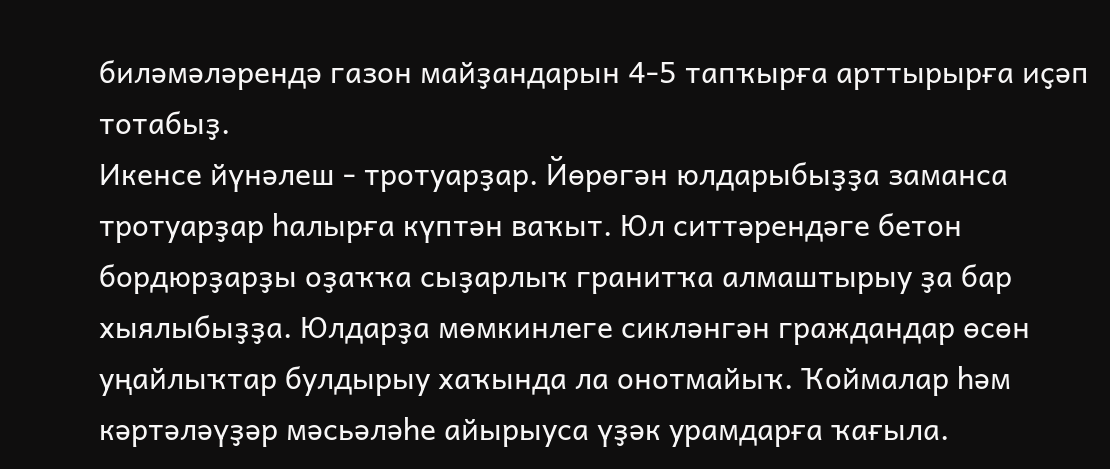биләмәләрендә газон майҙандарын 4-5 тапҡырға арттырырға иҫәп тотабыҙ.
Икенсе йүнәлеш - тротуарҙар. Йөрөгән юлдарыбыҙҙа заманса тротуарҙар һалырға күптән ваҡыт. Юл ситтәрендәге бетон бордюрҙарҙы оҙаҡҡа сыҙарлыҡ гранитҡа алмаштырыу ҙа бар хыялыбыҙҙа. Юлдарҙа мөмкинлеге сикләнгән граждандар өсөн уңайлыҡтар булдырыу хаҡында ла онотмайыҡ. Ҡоймалар һәм кәртәләүҙәр мәсьәләһе айырыуса үҙәк урамдарға ҡағыла.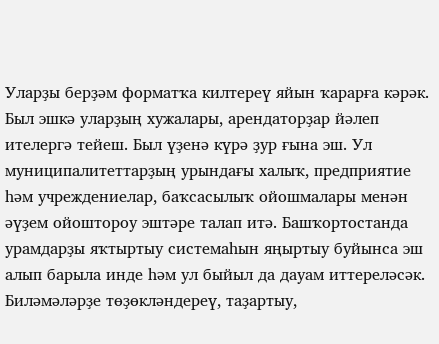Уларҙы берҙәм форматҡа килтереү яйын ҡарарға кәрәк. Был эшкә уларҙың хужалары, арендаторҙар йәлеп ителергә тейеш. Был үҙенә күрә ҙур ғына эш. Ул муниципалитеттарҙың урындағы халыҡ, предприятие һәм учреждениелар, баҡсасылыҡ ойошмалары менән әүҙем ойоштороу эштәре талап итә. Башҡортостанда урамдарҙы яҡтыртыу системаһын яңыртыу буйынса эш алып барыла инде һәм ул быйыл да дауам иттереләсәк. Биләмәләрҙе төҙөкләндереү, таҙартыу,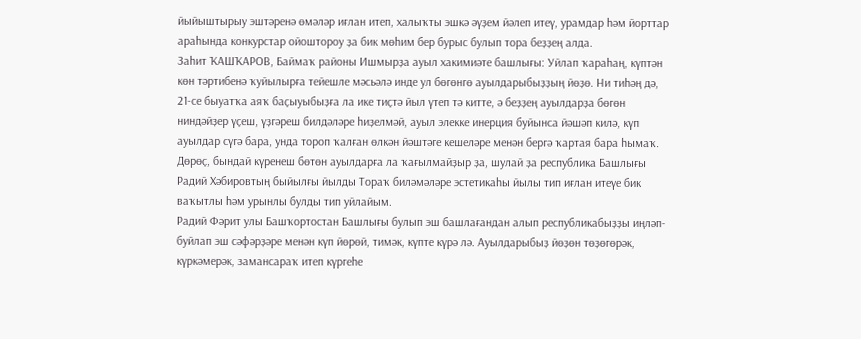йыйыштырыу эштәренә өмәләр иғлан итеп, халыҡты эшкә әүҙем йәлеп итеү, урамдар һәм йорттар араһында конкурстар ойоштороу ҙа бик мөһим бер бурыс булып тора беҙҙең алда.
Заһит ҠАШҠАРОВ, Баймаҡ районы Ишмырҙа ауыл хакимиәте башлығы: Уйлап ҡараһаң, күптән көн тәртибенә ҡуйылырға тейешле мәсьәлә инде ул бөгөнгө ауылдарыбыҙҙың йөҙө. Ни тиһәң дә, 21-се быуатҡа аяҡ баҫыуыбыҙға ла ике тиҫтә йыл үтеп тә китте, ә беҙҙең ауылдарҙа бөгөн ниндәйҙер үҫеш, үҙгәреш билдәләре һиҙелмәй, ауыл элекке инерция буйынса йәшәп килә, күп ауылдар сүгә бара, унда тороп ҡалған өлкән йәштәге кешеләре менән бергә ҡартая бара һымаҡ. Дөрөҫ, бындай күренеш бөтөн ауылдарға ла ҡағылмайҙыр ҙа, шулай ҙа республика Башлығы Радий Хәбировтың быйылғы йылды Тораҡ биләмәләре эстетикаһы йылы тип иғлан итеүе бик ваҡытлы һәм урынлы булды тип уйлайым.
Радий Фәрит улы Башҡортостан Башлығы булып эш башлағандан алып республикабыҙҙы иңләп-буйлап эш сәфәрҙәре менән күп йөрөй, тимәк, күпте күрә лә. Ауылдарыбыҙ йөҙөн төҙөгөрәк, күркәмерәк, замансараҡ итеп күргеһе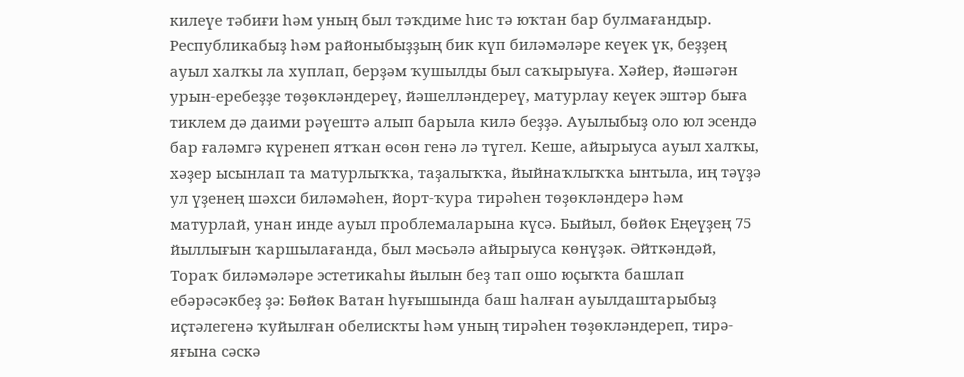килеүе тәбиғи һәм уның был тәҡдиме һис тә юҡтан бар булмағандыр. Республикабыҙ һәм районыбыҙҙың бик күп биләмәләре кеүек үк, беҙҙең ауыл халҡы ла хуплап, берҙәм ҡушылды был саҡырыуға. Хәйер, йәшәгән урын-еребеҙҙе төҙөкләндереү, йәшелләндереү, матурлау кеүек эштәр быға тиклем дә даими рәүештә алып барыла килә беҙҙә. Ауылыбыҙ оло юл эсендә бар ғаләмгә күренеп ятҡан өсөн генә лә түгел. Кеше, айырыуса ауыл халҡы, хәҙер ысынлап та матурлыҡҡа, таҙалыҡҡа, йыйнаҡлыҡҡа ынтыла, иң тәүҙә ул үҙенең шәхси биләмәһен, йорт-ҡура тирәһен төҙөкләндерә һәм матурлай, унан инде ауыл проблемаларына күсә. Быйыл, бөйөк Еңеүҙең 75 йыллығын ҡаршылағанда, был мәсьәлә айырыуса көнүҙәк. Әйткәндәй, Тораҡ биләмәләре эстетикаһы йылын беҙ тап ошо юҫыҡта башлап ебәрәсәкбеҙ ҙә: Бөйөк Ватан һуғышында баш һалған ауылдаштарыбыҙ иҫтәлегенә ҡуйылған обелискты һәм уның тирәһен төҙөкләндереп, тирә-яғына сәскә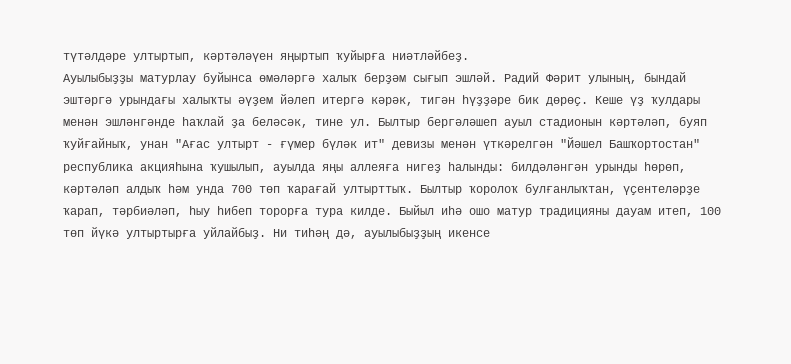түтәлдәре ултыртып, кәртәләүен яңыртып ҡуйырға ниәтләйбеҙ.
Ауылыбыҙҙы матурлау буйынса өмәләргә халыҡ берҙәм сығып эшләй. Радий Фәрит улының, бындай эштәргә урындағы халыҡты әүҙем йәлеп итергә кәрәк, тигән һүҙҙәре бик дөрөҫ. Кеше үҙ ҡулдары менән эшләнгәнде һаҡлай ҙа беләсәк, тине ул. Былтыр бергәләшеп ауыл стадионын кәртәләп, буяп ҡуйғайныҡ, унан "Ағас ултырт - ғүмер бүләк ит" девизы менән үткәрелгән "Йәшел Башҡортостан" республика акцияһына ҡушылып, ауылда яңы аллеяға нигеҙ һалынды: билдәләнгән урынды һөрөп, кәртәләп алдыҡ һәм унда 700 төп ҡарағай ултырттыҡ. Былтыр ҡоролоҡ булғанлыҡтан, үҫентеләрҙе ҡарап, тәрбиәләп, һыу һибеп торорға тура килде. Быйыл иһә ошо матур традицияны дауам итеп, 100 төп йүкә ултыртырға уйлайбыҙ. Ни тиһәң дә, ауылыбыҙҙың икенсе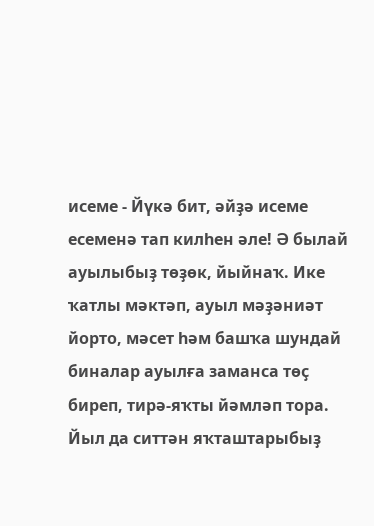исеме - Йүкә бит, әйҙә исеме есеменә тап килһен әле! Ә былай ауылыбыҙ төҙөк, йыйнаҡ. Ике ҡатлы мәктәп, ауыл мәҙәниәт йорто, мәсет һәм башҡа шундай биналар ауылға заманса төҫ биреп, тирә-яҡты йәмләп тора. Йыл да ситтән яҡташтарыбыҙ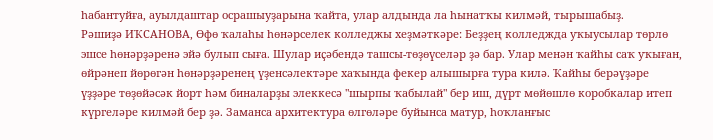һабантуйға, ауылдаштар осрашыуҙарына ҡайта, улар алдында ла һынатҡы килмәй, тырышабыҙ.
Рәшиҙә ИҠСАНОВА, Өфө ҡалаһы һөнәрселек колледжы хеҙмәткәре: Беҙҙең колледжда уҡыусылар төрлө эшсе һөнәрҙәренә эйә булып сыға. Шулар иҫәбендә ташсы-төҙөүселәр ҙә бар. Улар менән ҡайһы саҡ уҡыған, өйрәнеп йөрөгән һөнәрҙәренең үҙенсәлектәре хаҡында фекер алышырға тура килә. Ҡайһы берәүҙәре үҙҙәре төҙөйәсәк йорт һәм биналарҙы элеккесә "шырпы ҡабылай" бер иш, дүрт мөйөшлө коробкалар итеп күргеләре килмәй бер ҙә. Заманса архитектура өлгөләре буйынса матур, һоҡланғыс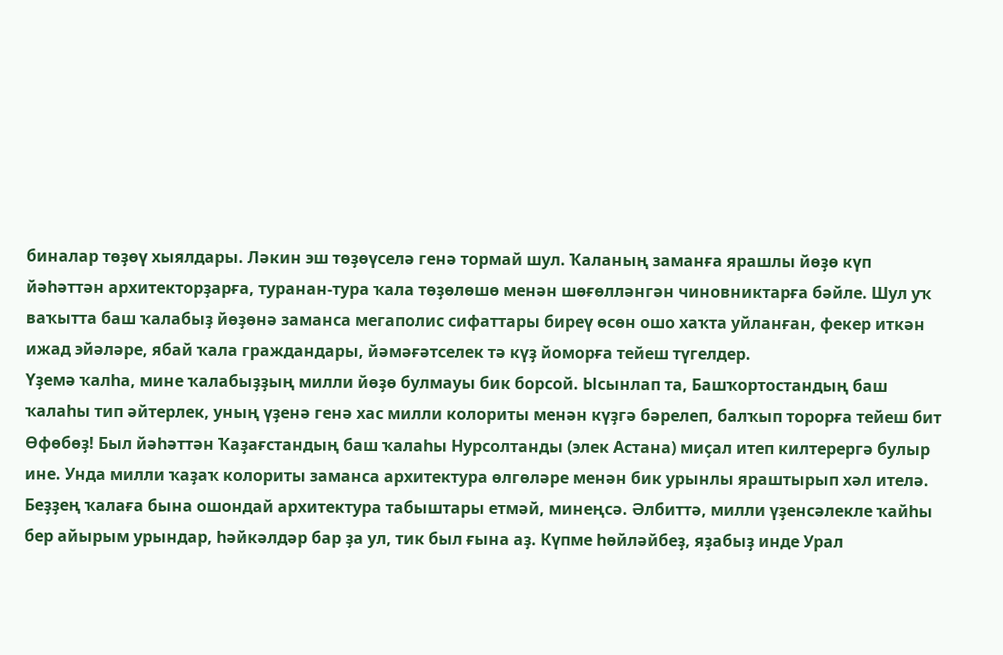биналар төҙөү хыялдары. Ләкин эш төҙөүселә генә тормай шул. Ҡаланың заманға ярашлы йөҙө күп йәһәттән архитекторҙарға, туранан-тура ҡала төҙөлөшө менән шөғөлләнгән чиновниктарға бәйле. Шул уҡ ваҡытта баш ҡалабыҙ йөҙөнә заманса мегаполис сифаттары биреү өсөн ошо хаҡта уйланған, фекер иткән ижад эйәләре, ябай ҡала граждандары, йәмәғәтселек тә күҙ йоморға тейеш түгелдер.
Үҙемә ҡалһа, мине ҡалабыҙҙың милли йөҙө булмауы бик борсой. Ысынлап та, Башҡортостандың баш ҡалаһы тип әйтерлек, уның үҙенә генә хас милли колориты менән күҙгә бәрелеп, балҡып торорға тейеш бит Өфөбөҙ! Был йәһәттән Ҡаҙағстандың баш ҡалаһы Нурсолтанды (элек Астана) миҫал итеп килтерергә булыр ине. Унда милли ҡаҙаҡ колориты заманса архитектура өлгөләре менән бик урынлы яраштырып хәл ителә. Беҙҙең ҡалаға бына ошондай архитектура табыштары етмәй, минеңсә. Әлбиттә, милли үҙенсәлекле ҡайһы бер айырым урындар, һәйкәлдәр бар ҙа ул, тик был ғына аҙ. Күпме һөйләйбеҙ, яҙабыҙ инде Урал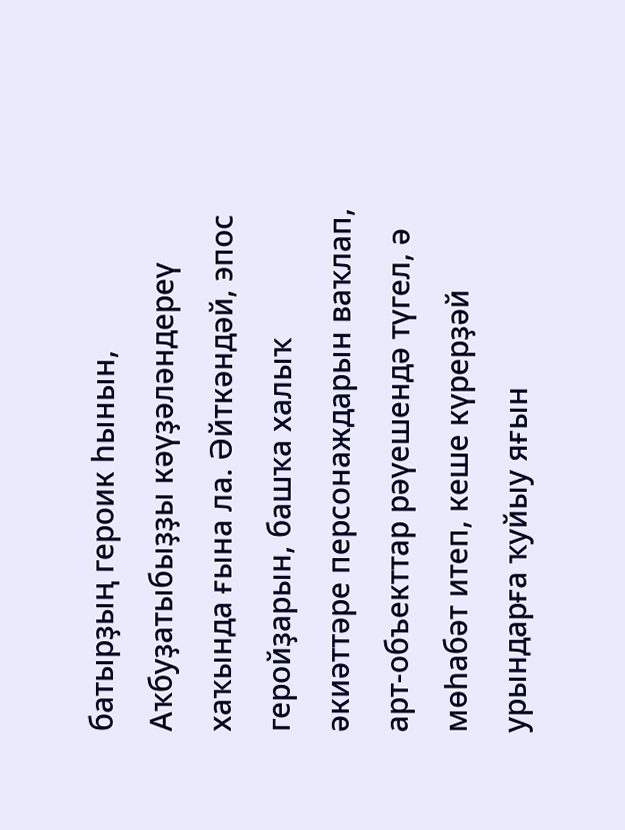батырҙың героик һынын, Аҡбуҙатыбыҙҙы кәүҙәләндереү хаҡында ғына ла. Әйткәндәй, эпос геройҙарын, башҡа халыҡ әкиәттәре персонаждарын ваҡлап, арт-объекттар рәүешендә түгел, ә мөһабәт итеп, кеше күрерҙәй урындарға ҡуйыу яғын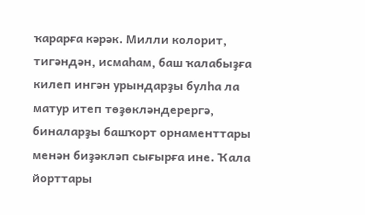ҡарарға кәрәк. Милли колорит, тигәндән, исмаһам, баш ҡалабыҙға килеп ингән урындарҙы булһа ла матур итеп төҙөкләндерергә, биналарҙы башҡорт орнаменттары менән биҙәкләп сығырға ине. Ҡала йорттары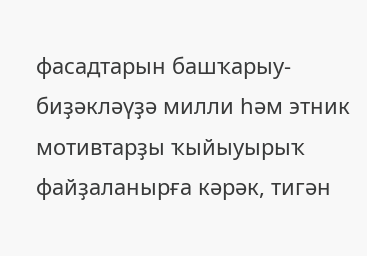фасадтарын башҡарыу-биҙәкләүҙә милли һәм этник мотивтарҙы ҡыйыуырыҡ файҙаланырға кәрәк, тигән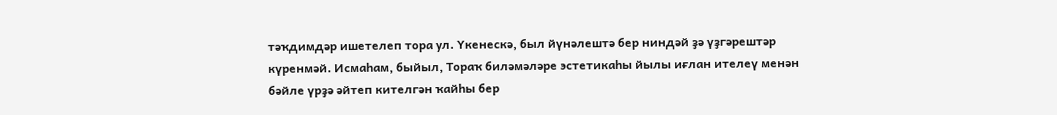тәҡдимдәр ишетелеп тора ул. Үкенескә, был йүнәлештә бер ниндәй ҙә үҙгәрештәр күренмәй. Исмаһам, быйыл, Тораҡ биләмәләре эстетикаһы йылы иғлан ителеү менән бәйле үрҙә әйтеп кителгән ҡайһы бер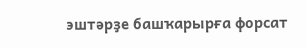эштәрҙе башҡарырға форсат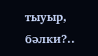тыуыр, бәлки?..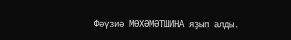Фәүзиә МӨХӘМӘТШИНА яҙып алды.